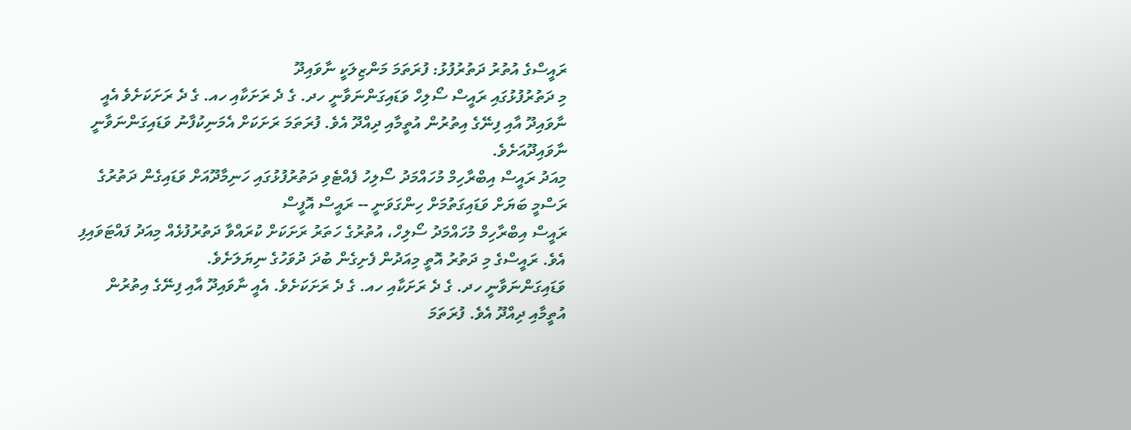ރައީސްގެ އުތުރު ދަތުރުފުޅު: ފުރަތަމަ މަންޒިލަކީ ނާވައިދޫ
މި ދަތުރުފުޅުގައި ރައީސް ސޯލިހް ވަޑައިގަންނަވާނީ ހދ. ގެ ދެ ރަށަކާއި ހއ. ގެ ދެ ރަށަކަށެވެ އެއީ ނާވައިދޫ އާއި ފިނޭގެ އިތުރުން އުތީމާއި ދިއްދޫ އެވެ. ފުރަތަމަ ރަށަކަށް އެމަނިކުފާނު ވަޑައިގަންނަވާނީ ނާވައިދޫއަށެވެ.
މިއަދު ރައީސް އިބްރާހިމް މުހައްމަދު ސޯލިހު ފެއްޓެވި ދަތުރުފުޅުގައި ހަނިމާދޫއަށް ވަޑައިގެން ދަތުރުގެ ރަސްމީ ބަޔަށް ވަޑައިގަތުމަށް ހިންގަވަނީ -- ރައީސް އޮފީސް
ރައީސް އިބްރާހިމް މުހައްމަދު ސޯލިހް، އުތުރުގެ ހަތަރު ރަށަކަށް ކުރައްވާ ދަތުރުފުޅެއް މިއަދު ފައްޓަވައިފި އެވެ. ރައީސްގެ މި ދަތުރު އޮތީ މިއަދުން ފެށިގެން ބުދަ ދުވަހުގެ ނިޔަލަށެވެ.
ވަޑައިގަންނަވާނީ ހދ. ގެ ދެ ރަށަކާއި ހއ. ގެ ދެ ރަށަކަށެވެ. އެއީ ނާވައިދޫ އާއި ފިނޭގެ އިތުރުން އުތީމާއި ދިއްދޫ އެވެ. ފުރަތަމަ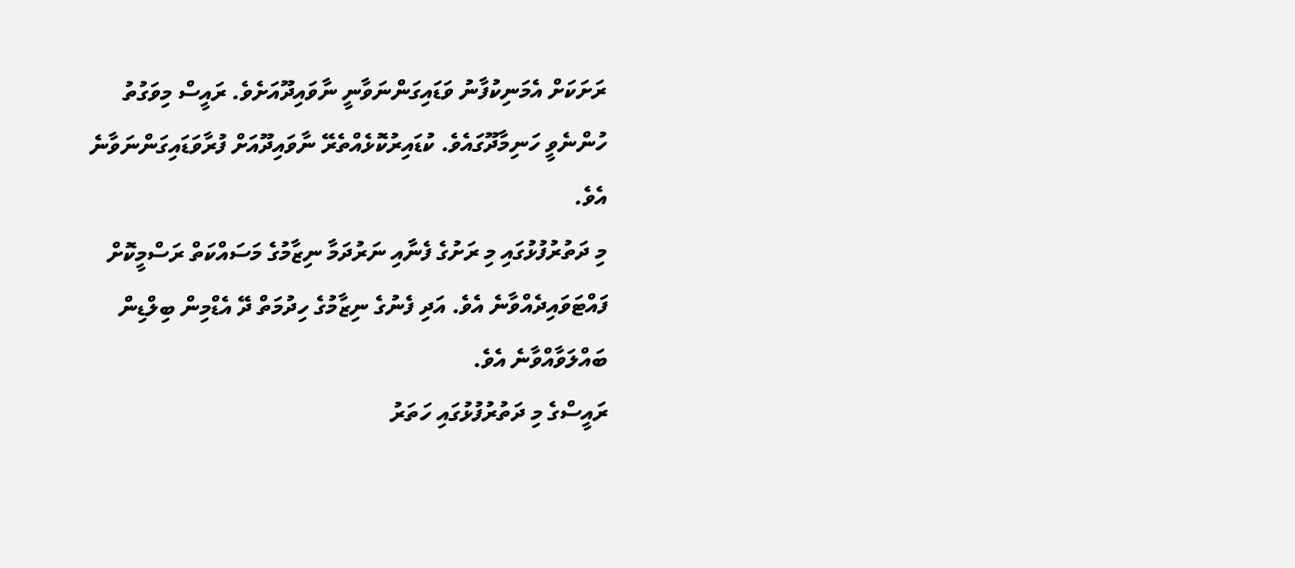ރަށަކަށް އެމަނިކުފާނު ވަޑައިގަންނަވާނީ ނާވައިދޫއަށެވެ. ރައީސް މިވަގުތު ހުންނެވީ ހަނިމާދޫގައެވެ. ކުޑައިރުކޮޅެއްތެރޭ ނާވައިދޫއަށް ފުރާވަޑައިގަންނަވާނެ އެވެ.
މި ދަތުރުފުޅުގައި މި ރަށުގެ ފެނާއި ނަރުދަމާ ނިޒާމުގެ މަސައްކަތް ރަސްމީކޮށް ފައްޓަވައިދެއްވާނެ އެވެ. އަދި ފެނުގެ ނިޒާމުގެ ހިދުމަތް ދޭ އެޑްމިން ބިލްޑިން ބައްލަވާއްވާނެ އެވެ.
ރައީސްގެ މި ދަތުރުފުޅުގައި ހަތަރު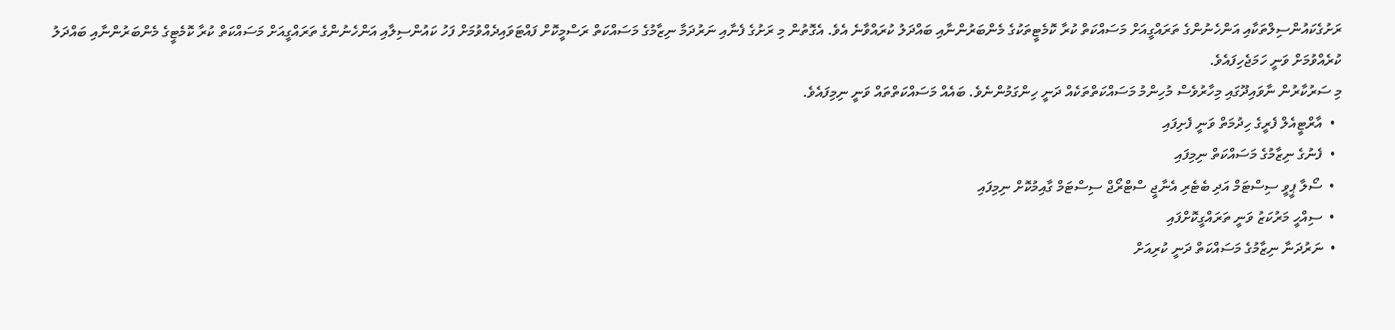ރަށުގެކައުންސިލްތަކާއި އަންހެނުންގެ ތަރައްގީއަށް މަސައްކަތް ކުރާ ކޮމެޓީތަކުގެ މެންބަރުންނާއި ބައްދަލު ކުރައްވާނެ އެވެ. އެގޮތުން މި ރަށުގެ ފެނާއި ނަރުދަމާ ނިޒާމުގެ މަސައްކަތް ރަސްމީކޮށް ފައްޓަވައިދެއްވުމަށް ފަހު ކައުންސިލާއި އަންހެނުންގެ ތަރައްގީއަށް މަސައްކަތް ކުރާ ކޮމެޓީގެ މެންބަރުންނާއި ބައްދަލު ކުރެއްވުމަށް ވަނީ ހަމަޖެހިފައެވެ.
މި ސަރުކާރުން ނާވައިދޫގައި މިހާރުވެސް މުހިންމު މަސައްކަތްތަކެއް ދަނީ ހިންގަމުންނެވެ. ބައެއް މަސައްކަތްތައް ވަނީ ނިމިފައެވެ.
  •  އާރްޓީއެލް ފެރީގެ ހިދުމަތް ވަނީ ފެށިފައި
  •  ފެނުގެ ނިޒާމުގެ މަސައްކަތް ނިމިފައި
  •  ސޯލާ ޕީވީ ސިސްޓަމް އަދި ބެޓެރި އެނާޖީ ސްޓްރޯޖް ސިސްޓަމް ގާއިމުކޮށް ނިމިފައި
  •  ސިއްހީ މަރުކަޒު ވަނީ ތަރައްގީކޮށްފައި
  •  ނަރުދަނާ ނިޒާމުގެ މަސައްކަތް ދަނީ ކުރިއަށް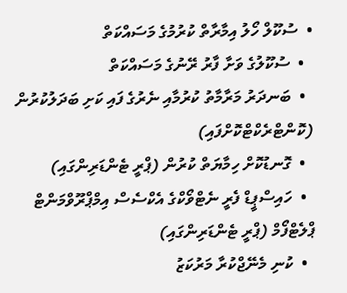•  ސުކޫލް ހޯލު އިމާރާތް ކުރުމުގެ މަސައްކަތް
  •  ސުކޫލުގެ ވަށާ ފާރު ރޭނުގެ މަސައްކަތް
  •  ބަނދަރު މަރާމާތު ކުރުމާއި ނެރުގެ ފައި ކަށި ބަދަލުކުރުން (ކޮންޓްރެކްޓްކޮށްފައި)
  •  ގޮނޑުކޮށް ހިމާޔަތް ކުރުން (ޕްރީ ޓެންޑަރިންގައި)
  •  ހައިސްޕީޑް ފެރީ ނެޓްވޯކްގެ އެކްސެސް އިމްޕްރޫވްމަންޓް ޕްލެޓްފޯމް (ޕްރީ ޓެންޑަރިންގައި)
  •  ކުނި މެނޭޖްކުރާ މަރުކަޒު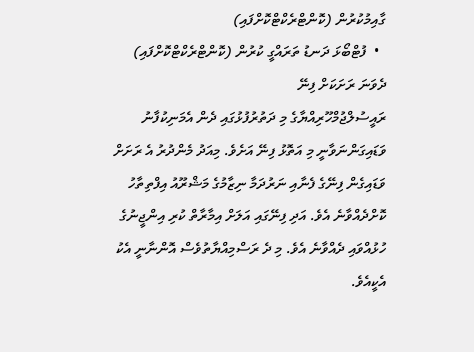ގާއިމުކުރުން (ކޮންޓްރެކްޓްކޮށްފައި)
  •  ފުޓްބޯޅަ ދަނޑު ތަރައްގީ ކުރުން (ކޮންޓްރެކްޓްކޮށްފައި)
ދެވަނަ ރަށަކަށް ފިނޭ
ރައީސުލްޖުމްހޫރިއްޔާގެ މި ދަތުރުފުޅުގައި ދެން އެމަނިކުފާނު ވަޑައިގަންނަވާނީ މި އަތޮޅު ފިނޭ އަށެވެ. މިއަދު މެންދުރު އެ ރަށަށް ވަޑައިގެން ފިނޭގެ ފެނާއި ނަރުދަމާ ނިޒާމުގެ މަޝްރޫއު އިފްތިތާހު ކޮށްދެއްވާނެ އެވެ. އަދި ފިނޭގައި އަލަށް އިމާރާތް ކުރި އިންޖީނުގެ ހުޅުއްވައި ދެއްވާނެ އެވެ. މި ދެ ރަސްމިއްޔާތުވެސް އޮންނާނީ އެކު އެކީއެވެ.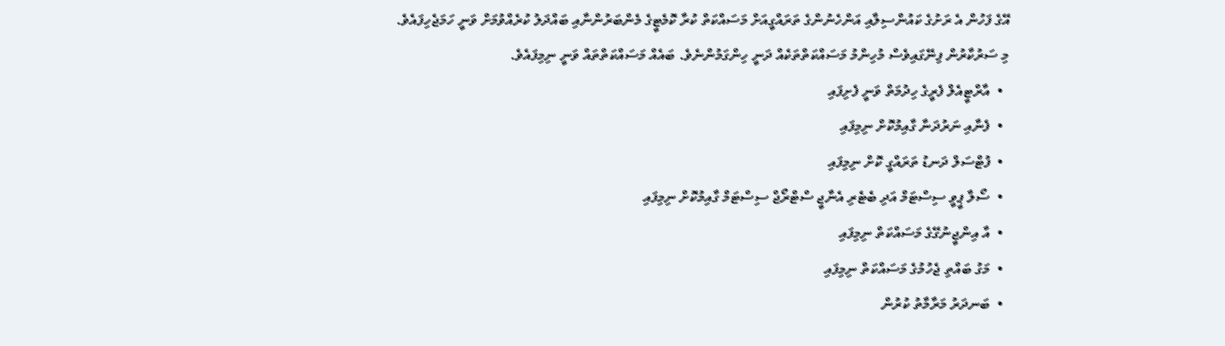އޭގެ ފަހުން އެ ރަށުގެ ކައުންސިލާއި އަންހެނުންގެ ތަރައްގީއަށް މަސައްކަތް ކުރާ ކޮމެޓީގެ މެންބަރުންނާއި ބައްދަލު ކުރެއްވުމަށް ވަނީ ހަމަޖެހިފައެވެ.
މި ސަރުކާރުން ފިނޭގައިވެސް މުހިންމު މަސައްކަތްތަކެއް ދަނީ ހިންގަމުންނެވެ. ބައެއް މަސައްކަތްތައް ވަނީ ނިމިފައެވެ.
  •  އާރްޓީއެލް ފެރީގެ ހިދުމަތް ވަނީ ފެށިފައި
  •  ފެނާއި ނަރުދަނާ ގާއިމުކޮށް ނިމިފައި
  •  ފުޓްސަލް ދަނޑު ތަރައްގީ ކޮށް ނިމިފައި
  •  ސޯލާ ޕީވީ ސިސްޓަމް އަދި ބެޓެރި އެނާޖީ ސްޓްރޯޖް ސިސްޓަމް ގާއިމުކޮށް ނިމިފައި
  •  އާ އިންޖީނުގޭގެ މަސައްކަތް ނިމިފައި
  •  މަގު ބައްތި ޖެހުމުގެ މަސައްކަތް ނިމިފައި
  •  ބަނދަރު މަރާމާތު ކުރުން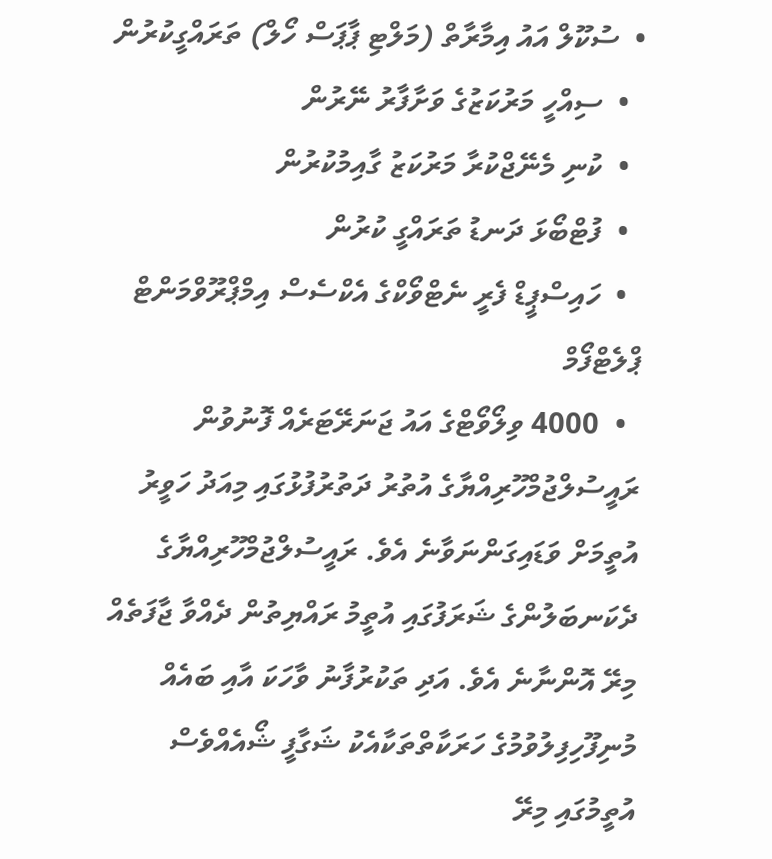•  ސުކޫލް އައު އިމާރާތް (މަލްޓި ޕާޕަސް ހޯލް) ތަރައްގީކުރުން
  •  ސިއްހީ މަރުކަޒުގެ ވަށާފާރު ނޭރުން
  •  ކުނި މެނޭޖްކުރާ މަރުކަޒު ގާއިމުކުރުން
  •  ފުޓްބޯޅަ ދަނޑު ތަރައްގީ ކުރުން
  •  ހައިސްޕީޑް ފެރީ ނެޓްވޯކްގެ އެކްސެސް އިމްޕްރޫވްމަންޓް ޕްލެޓްފޯމް
  •  4000 ވިލޯވޯޓްގެ އައު ޖަނަރޭޓަރެއް ފޮނުވުން
ރައީސުލްޖުމްހޫރިއްޔާގެ އުތުރު ދަތުރުފުޅުގައި މިއަދު ހަވީރު އުތީމަށް ވަޑައިގަންނަވާނެ އެވެ. ރައީސުލްޖުމްހޫރިއްޔާގެ ދެކަނބަލުންގެ ޝަރަފުގައި އުތީމު ރައްޔިތުން ދެއްވާ ޖާފަތެއް މިރޭ އޮންނާނެ އެވެ. އަދި ތަކުރުފާނު ވާހަކަ އާއި ބައެއް މުނިފޫހިފިލުވުމުގެ ހަރަކާތްތަކާއެކު ޝަގާފީ ޝޯއެއްވެސް އުތީމުގައި މިރޭ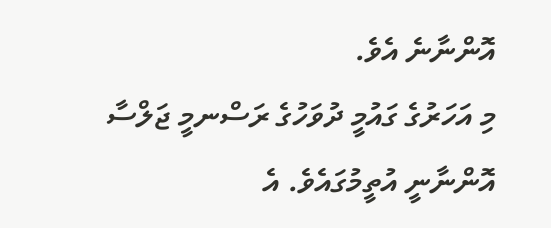އޮންނާނެ އެވެ.
މި އަހަރުގެ ގައުމީ ދުވަހުގެ ރަސްނމީ ޖަލްސާ އޮންނާނީ އުތީމުގައެވެ. އެ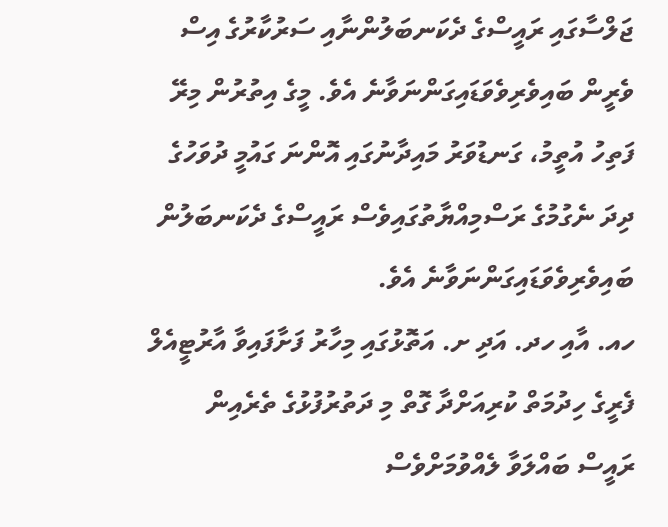ޖަލްސާގައި ރައީސްގެ ދެކަނބަލުންނާއި ސަރުކާރުގެ އިސް ވެރީން ބައިވެރިވެވަޑައިގަންނަވާނެ އެވެ. މީގެ އިތުރުން މިރޭ ފަތިހު އުތީމު، ގަނޑުވަރު މައިދާނުގައި އޮންނަ ގައުމީ ދުވަހުގެ ދިދަ ނެގުމުގެ ރަސްމިއްޔާތުގައިވެސް ރައީސްގެ ދެކަނބަލުން ބައިވެރިވެވަޑައިގަންނަވާނެ އެވެ.
ހއ. އާއި ހދ. އަދި ށ. އަތޮޅުގައި މިހާރު ފަށާފައިވާ އާރުޓީއެލް ފެރީގެ ހިދުމަތް ކުރިއަށްދާ ގޮތް މި ދަތުރުފުޅުގެ ތެރެއިން ރައީސް ބައްލަވާ ލެއްވުމަށްވެސް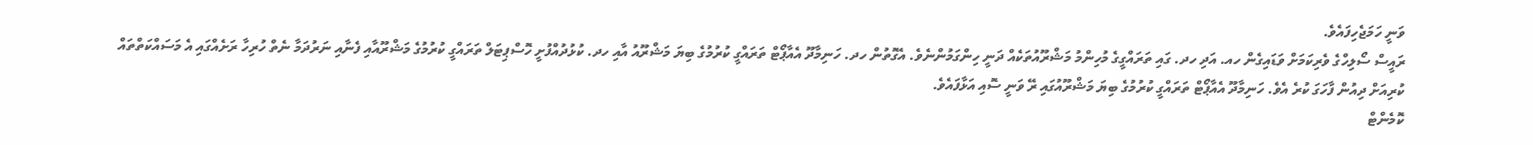ވަނީ ހަމަޖެހިފައެވެ.
ރައީސް ސޯލިހްގެ ވެރިކަމަށް ވަޑައިގެން ހއ. އަދި ހދ. ގައި ތަރައްގީގެ މުހިންމު މަޝްރޫއުތަކެއް ދަނީ ހިންގަމުންނެވެ. އެގޮތުން ހދ. ހަނިމާދޫ އެއާޕޯޓް ތަރައްގީ ކުރުމުގެ ބިޔަ މަޝްރޫއު އާއި ހދ. ކުޅުދުއްފުށީ ހޮސްޕިޓަލް ތަރައްގީ ކުރުމުގެ މަޝްރޫއާއި ފެނާއި ނަރުދަމާ ނެތް ހުރިހާ ރަށެއްގައި އެ މަސައްކަތްތައް ކުރިއަށް ދިއުން ފާހަގަ ކުރެ އެވެ. ހަނިމާދޫ އެއާޕޯޓް ތަރައްގީ ކުރުމުގެ ބިޔަ މަޝްރޫއުގައި ރޭ ވަނީ ސޮއި އަޅާފައެވެ.
ކޮމެންޓް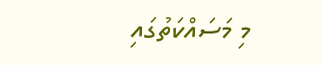މި މަސައްކަތުގައި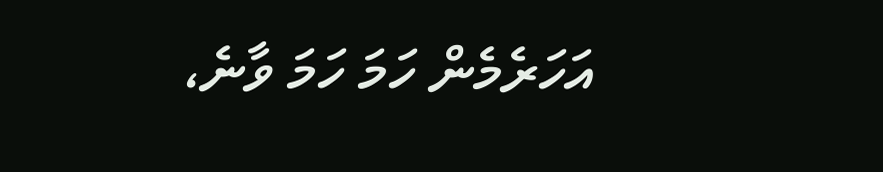އަހަރެމެން ހަމަ ހަމަ ވާނެ،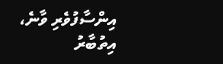އިންސާފުވެރި ވާނެ، އިތުބާރު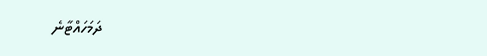ދަމަހައްޓާނެ